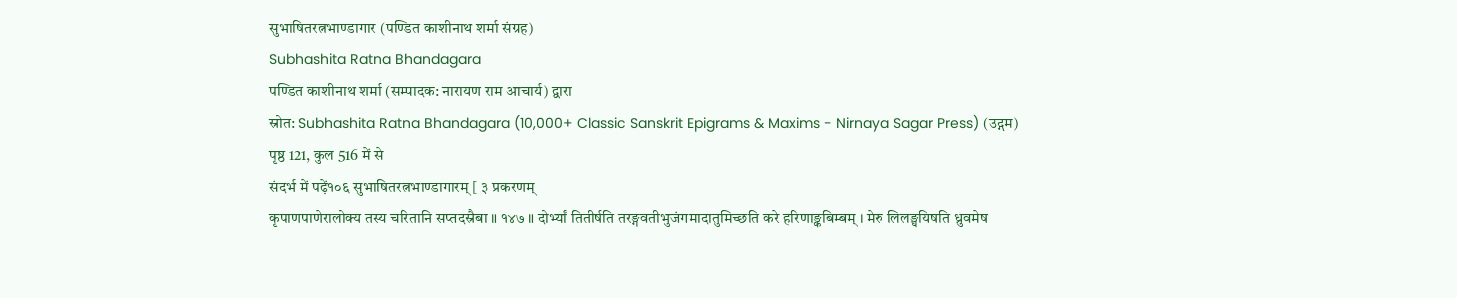सुभाषितरत्नभाण्डागार (पण्डित काशीनाथ शर्मा संग्रह)
Subhashita Ratna Bhandagara
पण्डित काशीनाथ शर्मा (सम्पादक: नारायण राम आचार्य) द्वारा
स्रोत: Subhashita Ratna Bhandagara (10,000+ Classic Sanskrit Epigrams & Maxims - Nirnaya Sagar Press) (उद्गम)
पृष्ठ 121, कुल 516 में से
संदर्भ में पढ़ें१०६ सुभाषितरत्नभाण्डागारम् [ ३ प्रकरणम्
कृपाणपाणेरालोक्य तस्य चरितानि सप्तदस्रैबा ॥ १४७ ॥ दोर्भ्यां तितीर्षति तरङ्गवतीभुजंगमादातुमिच्छति करे हरिणाङ्कबिम्बम् । मेरु लिलङ्घयिषति ध्रुवमेष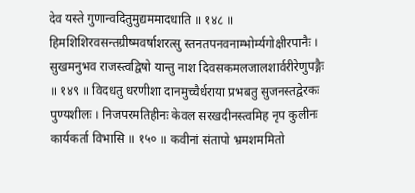देव यस्ते गुणान्वदितुमुद्यममादधाति ॥ १४८ ॥ हिमशिशिरवसन्तग्रीष्मवर्षाशरत्सु स्तनतपनवनाम्भोर्म्यगोक्षीरपानैः । सुखमनुभव राजस्त्वद्विषो यान्तु नाश दिवसकमलजालशार्वरीरेणुपङ्गैः ॥ १४९ ॥ विदधतु धरणीशा दानमुच्चैर्धराया प्रभबतु सुजनस्तद्वेरकः पुण्यशीलः । निजपरमतिहीनः केवल सरखदीनस्त्वमिह नृप कुलीनः कार्यकर्ता विभासि ॥ १५० ॥ कवीनां संतापो भ्रमशममितो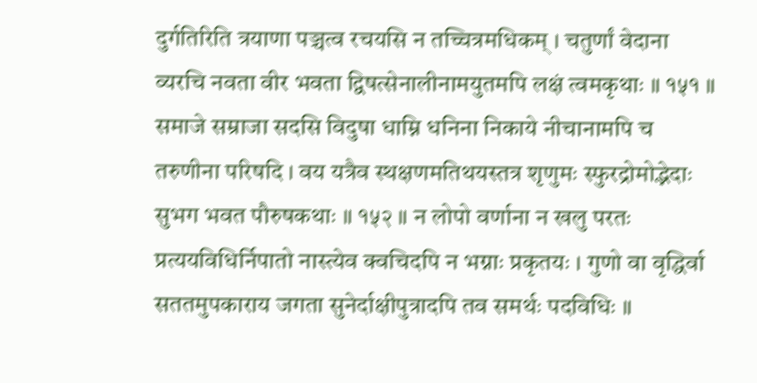दुर्गतिरिति त्रयाणा पञ्चत्व रचयसि न तच्चित्रमधिकम् । चतुर्णां वेदाना व्यरचि नवता वीर भवता द्विषत्सेनालीनामयुतमपि लक्षं त्वमकृथाः ॥ १५१ ॥ समाजे सम्राजा सदसि विदुषा धाम्नि धनिना निकाये नीचानामपि च तरुणीना परिषदि । वय यत्रैव स्थक्षणमतिथयस्तत्र शृणुमः स्फुरद्रोमोद्भेदाः सुभग भवत पौरुषकथाः ॥ १५२ ॥ न लोपो वर्णाना न खलु परतः प्रत्ययविधिर्निपातो नास्त्येव क्वचिदपि न भग्नाः प्रकृतयः । गुणो वा वृद्धिर्वा सततमुपकाराय जगता सुनेर्दाक्षीपुत्रादपि तव समर्थः पदविधिः ॥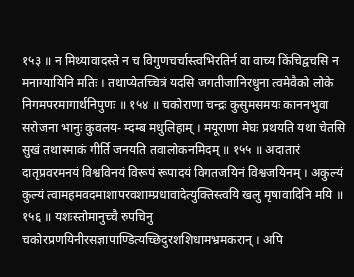१५३ ॥ न मिथ्यावादस्ते न च विगुणचर्चास्त्वभिरतिर्न वा वाच्य किंचिद्वचसि न मनाग्यायिनि मतिः । तथाप्येतच्चित्रं यदसि जगतीजानिरधुना त्वमेवैको लोके निगमपरमागार्थनिपुणः ॥ १५४ ॥ चकोराणा चन्द्रः कुसुमसमयः काननभुवा सरोजना भानुः कुवलय- म्दम्ब मधुलिहाम् । मयूराणा मेघः प्रथयति यथा चेतसि सुखं तथास्माकं गीर्ति जनयति तवालोकनमिदम् ॥ १५५ ॥ अदातारं दातृप्रवरमनयं विश्वविनयं विरूपं रूपादयं विगतजयिनं विश्वजयिनम् । अकुल्यं कुल्यं त्वामहमवदमाशापरवशाम्प्रधावादेत्युक्तिस्त्वयि खलु मृषावादिनि मयि ॥ १५६ ॥ यशःस्तोमानुच्चै रुपचिनु चकोरप्रणयिनीरसज्ञापाण्डित्यच्छिदुरशशिधामभ्रमकरान् । अपि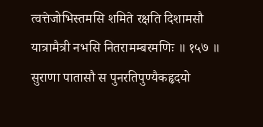त्वत्तेजोभिस्तमसि शमिते रक्षति दिशामसौ यात्रामैत्री नभसि नितरामम्बरमणिः ॥ १५७ ॥ सुराणा पातासौ स पुनरतिपुण्यैकहृदयो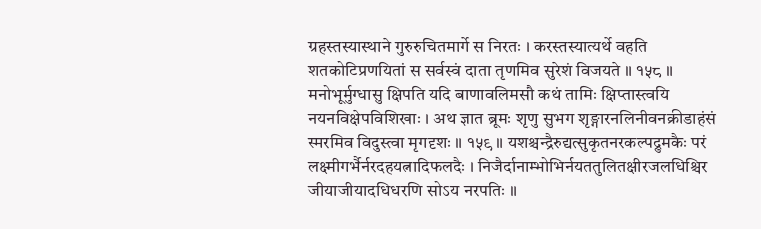ग्रहस्तस्यास्थाने गुरुरुचितमार्गे स निरतः । करस्तस्यात्यर्थे वहति शतकोटिप्रणयितां स सर्वस्वं दाता तृणमिव सुरेशं विजयते ॥ १५८ ॥ मनोभूर्मुग्धासु क्षिपति यदि बाणावलिमसौ कथं तामिः क्षिप्तास्त्वयि नयनविक्षेपविशिखाः । अथ ज्ञात ब्रूमः शृणु सुभग शृङ्गारनलिनीवनक्रीडाहंसं स्मरमिव विदुस्त्वा मृगदृशः ॥ १५९ ॥ यशश्चन्द्रैरुद्यत्सुकृतनरकल्पद्रुमकैः परं लक्ष्मीगर्भैर्नरदहयत्नादिफलदैः । निजैर्दानाम्भोभिर्नयततुलितक्षीरजलधिश्चिर जीयाजीयादधिधरणि सोऽय नरपतिः ॥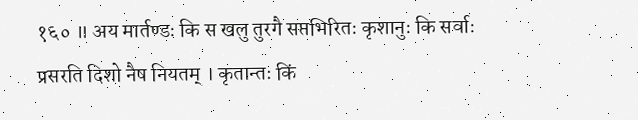१६० ॥ अय मार्तण्डः कि स खलु तुरगै सप्तभिरितः कृशानुः कि सर्वाः प्रसरति दिशो नैष नियतम् । कृतान्तः किं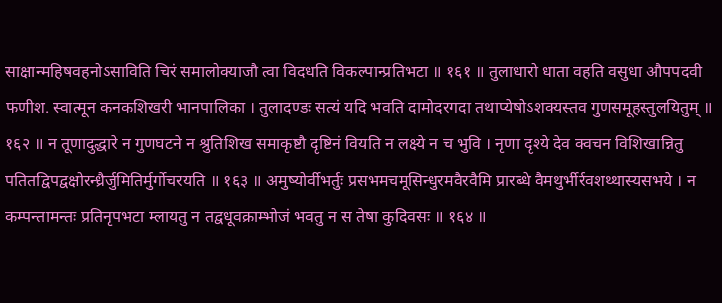साक्षान्महिषवहनोऽसाविति चिरं समालोक्याजौ त्वा विदधति विकल्पान्प्रतिभटा ॥ १६१ ॥ तुलाधारो धाता वहति वसुधा औपपदवी फणीश. स्वात्मून कनकशिखरी भानपालिका । तुलादण्डः सत्यं यदि भवति दामोदरगदा तथाप्येषोऽशक्यस्तव गुणसमूहस्तुलयितुम् ॥ १६२ ॥ न तूणादुद्धारे न गुणघटने न श्रुतिशिख समाकृष्टौ दृष्टिनं वियति न लक्ष्ये न च भुवि । नृणा दृश्ये देव क्वचन विशिखान्नितु पतितद्विपद्वक्षोरन्ध्रैर्जुमितिर्मुर्गोचरयति ॥ १६३ ॥ अमुष्योर्वीभर्तुः प्रसभमचमूसिन्धुरमवैरवैमि प्रारब्धे वैमथुर्भीर्रवशथ्थास्यसभये । न कम्पन्तामन्तः प्रतिनृपभटा म्लायतु न तद्वधूवक्राम्भोजं भवतु न स तेषा कुदिवसः ॥ १६४ ॥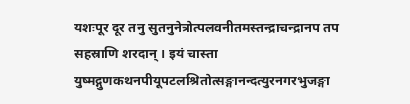यशःपूर दूर तनु सुतनुनेत्रोत्पलवनीतमस्तन्द्राचन्द्रानप तप सहस्राणि शरदान् । इयं चास्ता युष्मद्गुणकथनपीयूपटलश्रितोत्सङ्गानन्दत्युरनगरभुजङ्गा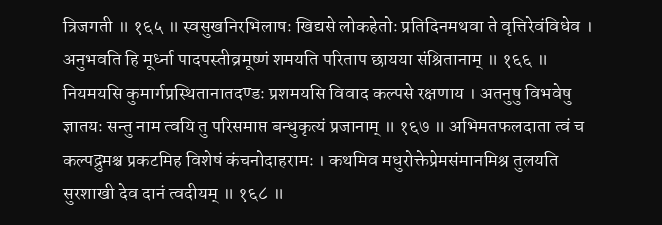त्रिजगती ॥ १६५ ॥ स्वसुखनिरभिलाषः खिद्यसे लोकहेतोः प्रतिदिनमथवा ते वृत्तिरेवंविधेव । अनुभवति हि मूर्ध्ना पादपस्तीव्रमूष्णं शमयति परिताप छायया संश्रितानाम् ॥ १६६ ॥ नियमयसि कुमार्गप्रस्थितानातदण्डः प्रशमयसि विवाद कल्पसे रक्षणाय । अतनुषु विभवेषु ज्ञातयः सन्तु नाम त्वयि तु परिसमाप्त बन्धुकृत्यं प्रजानाम् ॥ १६७ ॥ अभिमतफलदाता त्वं च कल्पद्रुमश्च प्रकटमिह विशेषं कंचनोदाहरामः । कथमिव मधुरोक्तेप्रेमसंमानमिश्र तुलयति सुरशाखी देव दानं त्वदीयम् ॥ १६८ ॥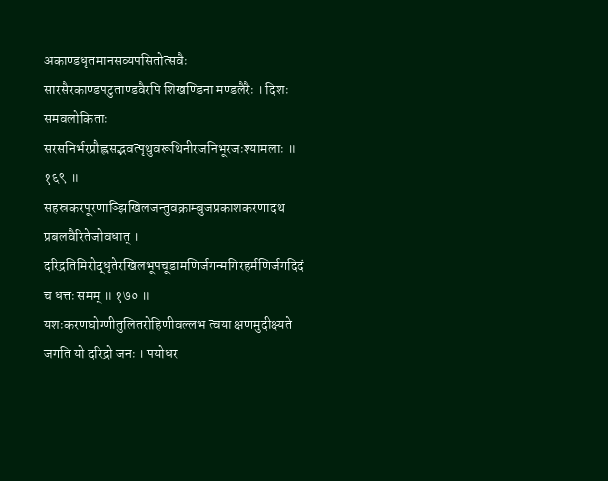अकाण्डधृतमानसव्यपसितोत्सवैः सारसैरकाण्डपटुताण्डवैरपि शिखण्डिना मण्डलैरैः । दिशः समवलोकिताः सरसनिर्भरप्रौह्लसद्भवत्पृथुवरूथिनीरजनिभूरजःश्यामलाः ॥ १६९ ॥ सहस्रकरपूरणाञ्झिखिलजन्तुवक्राम्बुजप्रकाशकरणादथ प्रबलवैरितेजोवधात् । दरिद्रतिमिरोद्धृतेरखिलभूपचूडामणिर्जगन्मगिरहर्मणिर्जगदिदं च धत्तः समम् ॥ १७० ॥ यशःकरणघोग्णीतुलितरोहिणीवल्लभ त्वया क्षणमुदीक्ष्यते जगति यो दरिद्रो जनः । पयोधर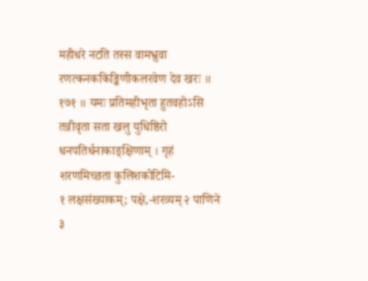महीधरे नटति तस्स वामभ्रुवा रणत्कनककिङ्किणीकलरवेण देव खरः ॥ १७१ ॥ यमः प्रतिमहीभृता हुतवहोऽसि तन्नीवृता सता खलु युधिष्ठिरो धनपतिर्धनाकाङ्क्षिणाम् । गृहं शरणमिच्छता कुलिशकोटिमि-
१ लक्षसंख्याकम्; पक्षे,-शरव्यम् २ पाणिने ३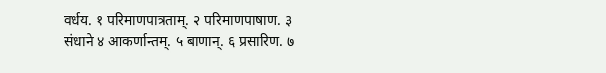वर्धय. १ परिमाणपात्रताम्. २ परिमाणपाषाण. ३ संधाने ४ आकर्णान्तम्. ५ बाणान्. ६ प्रसारिण. ७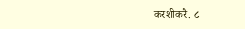करशीकरै. ८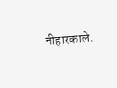नीहारकाले.